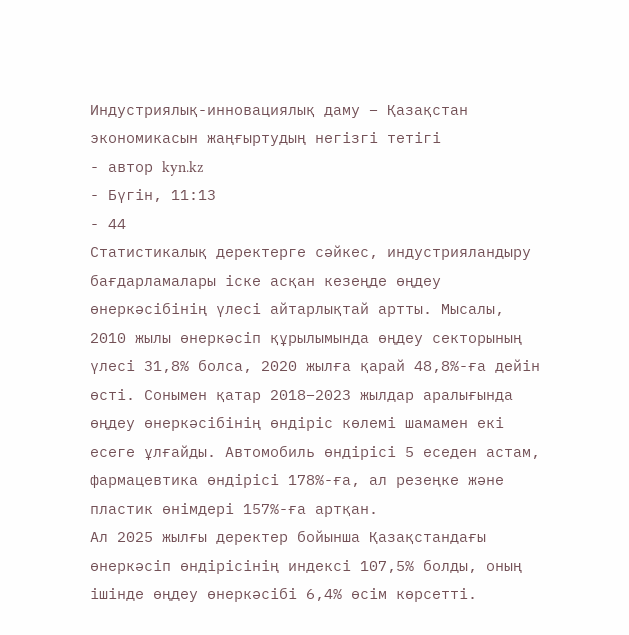Индустриялық-инновациялық даму – Қазақстан экономикасын жаңғыртудың негізгі тетігі
- автор kyn.kz
- Бүгін, 11:13
- 44
Статистикалық деректерге сәйкес, индустрияландыру бағдарламалары іске асқан кезеңде өңдеу өнеркәсібінің үлесі айтарлықтай артты. Мысалы, 2010 жылы өнеркәсіп құрылымында өңдеу секторының үлесі 31,8% болса, 2020 жылға қарай 48,8%-ға дейін өсті. Сонымен қатар 2018–2023 жылдар аралығында өңдеу өнеркәсібінің өндіріс көлемі шамамен екі есеге ұлғайды. Автомобиль өндірісі 5 еседен астам, фармацевтика өндірісі 178%-ға, ал резеңке және пластик өнімдері 157%-ға артқан.
Ал 2025 жылғы деректер бойынша Қазақстандағы өнеркәсіп өндірісінің индексі 107,5% болды, оның ішінде өңдеу өнеркәсібі 6,4% өсім көрсетті.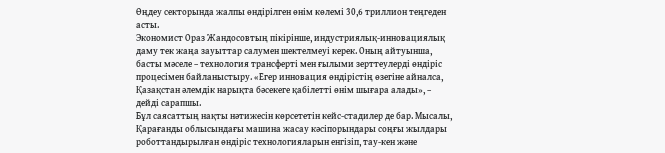Өңдеу секторында жалпы өндірілген өнім көлемі 30,6 триллион теңгеден асты.
Экономист Ораз Жандосовтың пікірінше, индустриялық-инновациялық даму тек жаңа зауыттар салумен шектелмеуі керек. Оның айтуынша, басты мәселе – технология трансферті мен ғылыми зерттеулерді өндіріс процесімен байланыстыру. «Егер инновация өндірістің өзегіне айналса, Қазақстан әлемдік нарықта бәсекеге қабілетті өнім шығара алады», – дейді сарапшы.
Бұл саясаттың нақты нәтижесін көрсететін кейс-стадилер де бар. Мысалы, Қарағанды облысындағы машина жасау кәсіпорындары соңғы жылдары роботтандырылған өндіріс технологияларын енгізіп, тау-кен және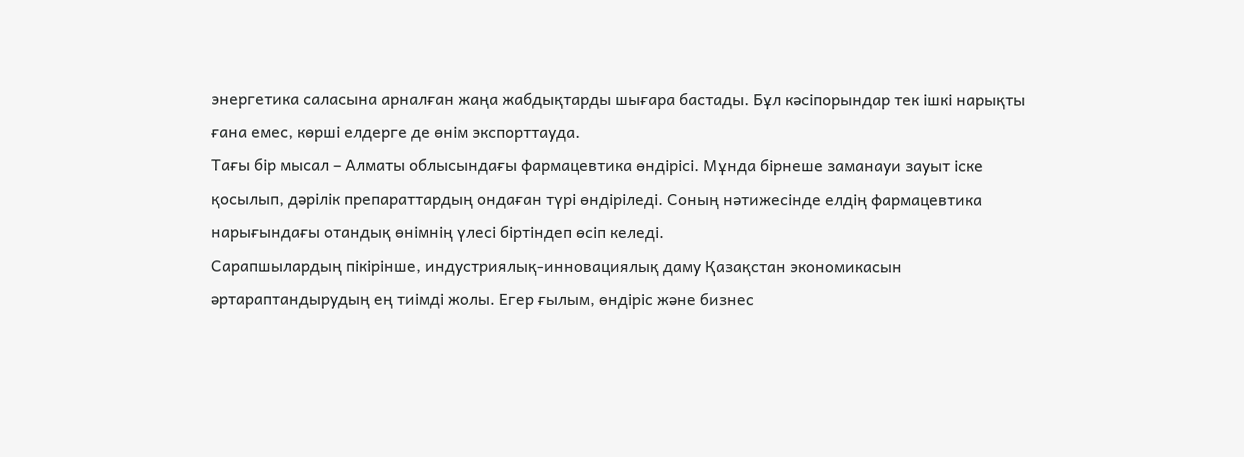энергетика саласына арналған жаңа жабдықтарды шығара бастады. Бұл кәсіпорындар тек ішкі нарықты ғана емес, көрші елдерге де өнім экспорттауда.
Тағы бір мысал – Алматы облысындағы фармацевтика өндірісі. Мұнда бірнеше заманауи зауыт іске қосылып, дәрілік препараттардың ондаған түрі өндіріледі. Соның нәтижесінде елдің фармацевтика нарығындағы отандық өнімнің үлесі біртіндеп өсіп келеді.
Сарапшылардың пікірінше, индустриялық-инновациялық даму Қазақстан экономикасын әртараптандырудың ең тиімді жолы. Егер ғылым, өндіріс және бизнес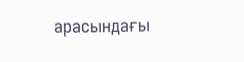арасындағы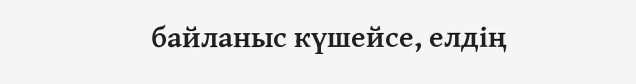байланыс күшейсе, елдің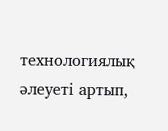технологиялық әлеуеті артып,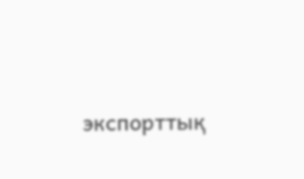экспорттық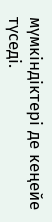мүмкіндіктері де кеңейе түседі.